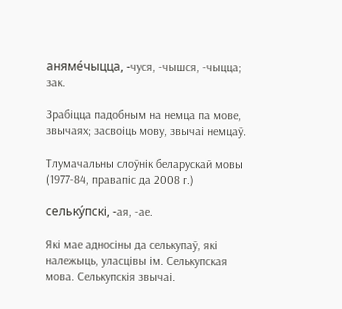аняме́чыцца, ‑чуся, ‑чышся, ‑чыцца; зак.

Зрабіцца падобным на немца па мове, звычаях; засвоіць мову, звычаі немцаў.

Тлумачальны слоўнік беларускай мовы (1977-84, правапіс да 2008 г.)

сельку́пскі, ‑ая, ‑ае.

Які мае адносіны да селькупаў, які належыць, уласцівы ім. Селькупская мова. Селькупскія звычаі.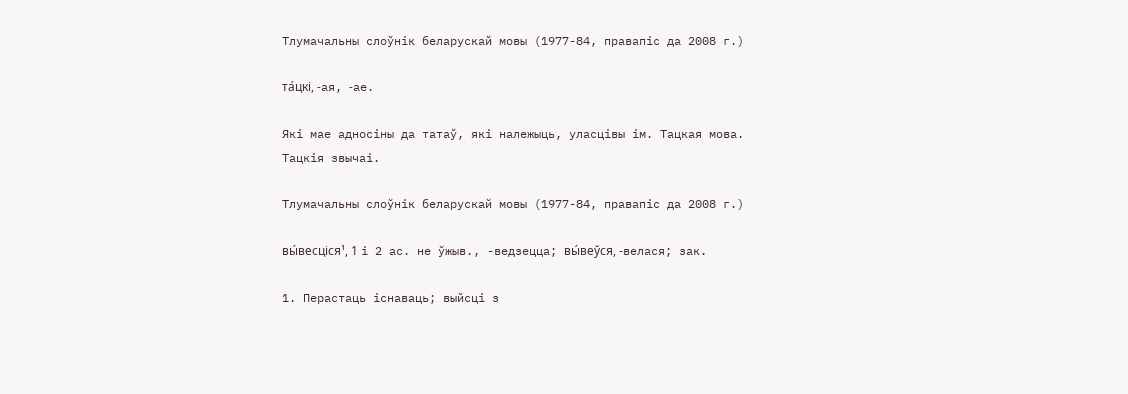Тлумачальны слоўнік беларускай мовы (1977-84, правапіс да 2008 г.)

та́цкі, ‑ая, ‑ае.

Які мае адносіны да татаў, які належыць, уласцівы ім. Тацкая мова. Тацкія звычаі.

Тлумачальны слоўнік беларускай мовы (1977-84, правапіс да 2008 г.)

вы́весціся¹, 1 і 2 ас. не ўжыв., -ведзецца; вы́веўся, -велася; зак.

1. Перастаць існаваць; выйсці з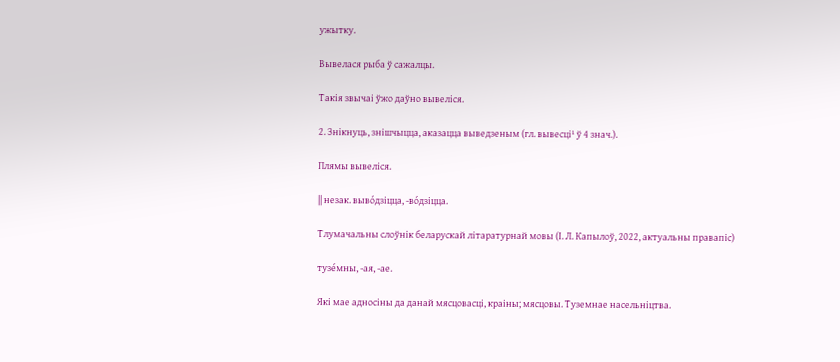ужытку.

Вывелася рыба ў сажалцы.

Такія звычаі ўжо даўно вывеліся.

2. Знікнуць, знішчыцца, аказацца выведзеным (гл. вывесці¹ ў 4 знач.).

Плямы вывеліся.

|| незак. выво́дзіцца, -во́дзіцца.

Тлумачальны слоўнік беларускай літаратурнай мовы (І. Л. Капылоў, 2022, актуальны правапіс)

тузе́мны, ‑ая, ‑ае.

Які мае адносіны да данай мясцовасці, краіны; мясцовы. Туземнае насельніцтва.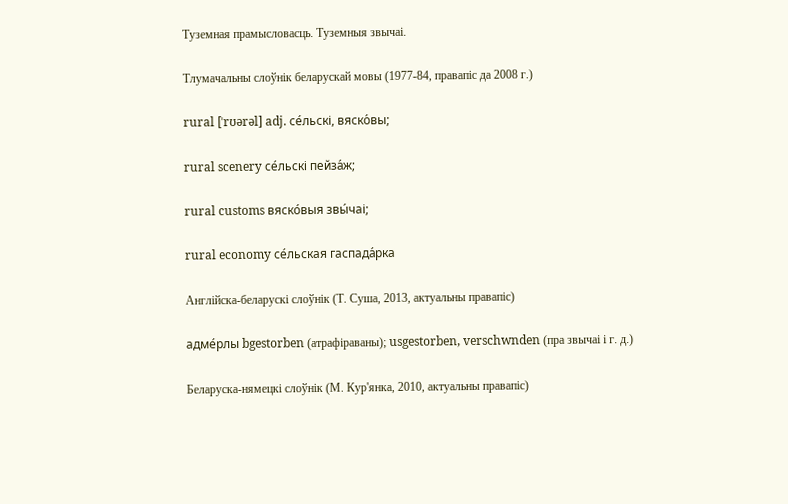Туземная прамысловасць. Туземныя звычаі.

Тлумачальны слоўнік беларускай мовы (1977-84, правапіс да 2008 г.)

rural [ˈrʊərəl] adj. се́льскі, вяско́вы;

rural scenery се́льскі пейза́ж;

rural customs вяско́выя звы́чаі;

rural economy се́льская гаспада́рка

Англійска-беларускі слоўнік (Т. Суша, 2013, актуальны правапіс)

адме́рлы bgestorben (атрафіраваны); usgestorben, verschwnden (пра звычаі і г. д.)

Беларуска-нямецкі слоўнік (М. Кур'янка, 2010, актуальны правапіс)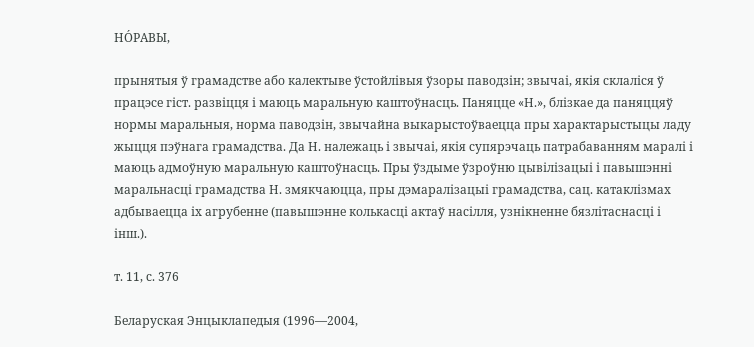НО́РАВЫ,

прынятыя ў грамадстве або калектыве ўстойлівыя ўзоры паводзін; звычаі, якія склаліся ў працэсе гіст. развіцця і маюць маральную каштоўнасць. Паняцце «Н.», блізкае да паняццяў нормы маральныя, норма паводзін, звычайна выкарыстоўваецца пры характарыстыцы ладу жыцця пэўнага грамадства. Да Н. належаць і звычаі, якія супярэчаць патрабаванням маралі і маюць адмоўную маральную каштоўнасць. Пры ўздыме ўзроўню цывілізацыі і павышэнні маральнасці грамадства Н. змякчаюцца, пры дэмаралізацыі грамадства, сац. катаклізмах адбываецца іх агрубенне (павышэнне колькасці актаў насілля, узнікненне бязлітаснасці і інш.).

т. 11, с. 376

Беларуская Энцыклапедыя (1996—2004,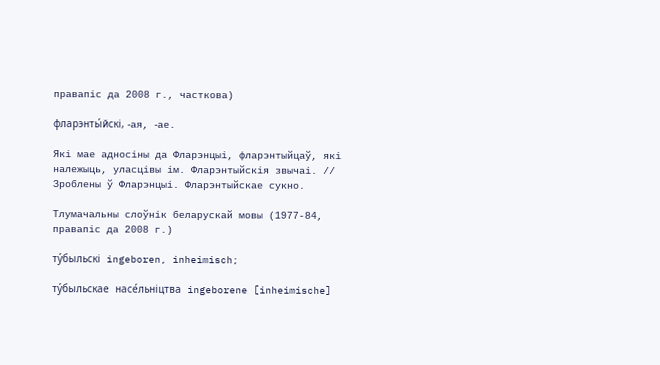правапіс да 2008 г., часткова)

фларэнты́йскі, ‑ая, ‑ае.

Які мае адносіны да Фларэнцыі, фларэнтыйцаў, які належыць, уласцівы ім. Фларэнтыйскія звычаі. // Зроблены ў Фларэнцыі. Фларэнтыйскае сукно.

Тлумачальны слоўнік беларускай мовы (1977-84, правапіс да 2008 г.)

ту́быльскі ingeboren, inheimisch;

ту́быльскае насе́льніцтва ingeborene [inheimische]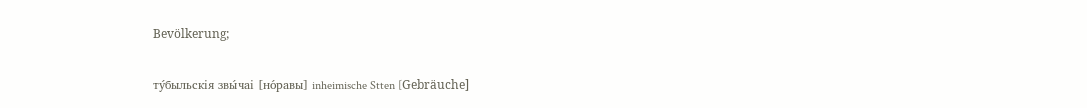Bevölkerung;

ту́быльскія звы́чаі [но́равы] inheimische Stten [Gebräuche]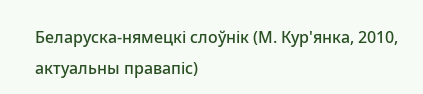Беларуска-нямецкі слоўнік (М. Кур'янка, 2010, актуальны правапіс)